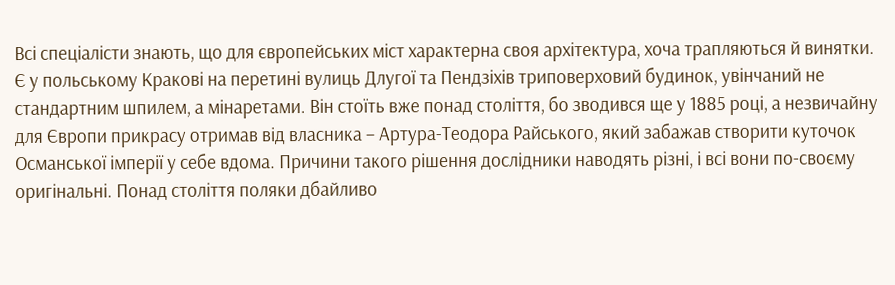Всі спеціалісти знають, що для європейських міст характерна своя архітектура, хоча трапляються й винятки. Є у польському Кракові на перетині вулиць Длугої та Пендзіхів триповерховий будинок, увінчаний не стандартним шпилем, а мінаретами. Він стоїть вже понад століття, бо зводився ще у 1885 році, а незвичайну для Європи прикрасу отримав від власника – Артура-Теодора Райського, який забажав створити куточок Османської імперії у себе вдома. Причини такого рішення дослідники наводять різні, і всі вони по-своєму оригінальні. Понад століття поляки дбайливо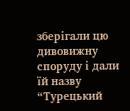зберігали цю дивовижну споруду і дали їй назву “Турецький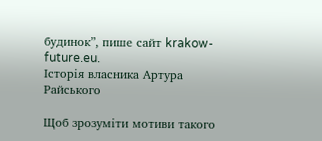будинок”, пише сайт krakow-future.eu.
Історія власника Артура Райського

Щоб зрозуміти мотиви такого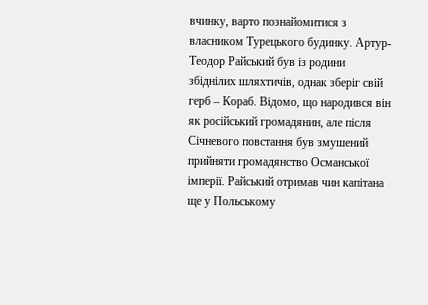вчинку, варто познайомитися з власником Турецького будинку. Артур-Теодор Райський був із родини збіднілих шляхтичів, однак зберіг свій герб – Кораб. Відомо, що народився він як російський громадянин, але після Січневого повстання був змушений прийняти громадянство Османської імперії. Райський отримав чин капітана ще у Польському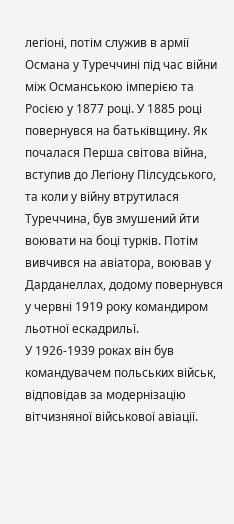легіоні, потім служив в армії Османа у Туреччині під час війни між Османською імперією та Росією у 1877 році. У 1885 році повернувся на батьківщину. Як почалася Перша світова війна, вступив до Легіону Пілсудського, та коли у війну втрутилася Туреччина, був змушений йти воювати на боці турків. Потім вивчився на авіатора, воював у Дарданеллах, додому повернувся у червні 1919 року командиром льотної ескадрильї.
У 1926-1939 роках він був командувачем польських військ, відповідав за модернізацію вітчизняної військової авіації.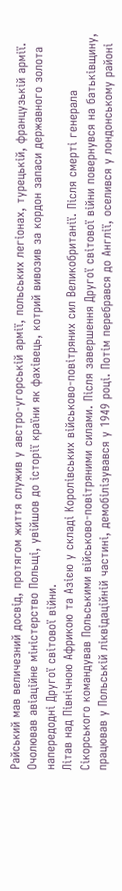Райський мав величезний досвід, протягом життя служив у австро-угорській армії, польських легіонах, турецькій, французькій армії. Очолював авіаційне міністерство Польщі, увійшов до історії країни як фахівець, котрий вивозив за кордон запаси державного золота напередодні Другої світової війни.
Літав над Північною Африкою та Азією у складі Королівських військово-повітряних сил Великобританії. Після смерті генерала Сікорського командував Польськими військово-повітряними силами. Після завершення Другої світової війни повернувся на батьківщину, працював у Польській ліквідаційній частині, демобілізувався у 1949 році. Потім перебрався до Англії, оселився у лондонському районі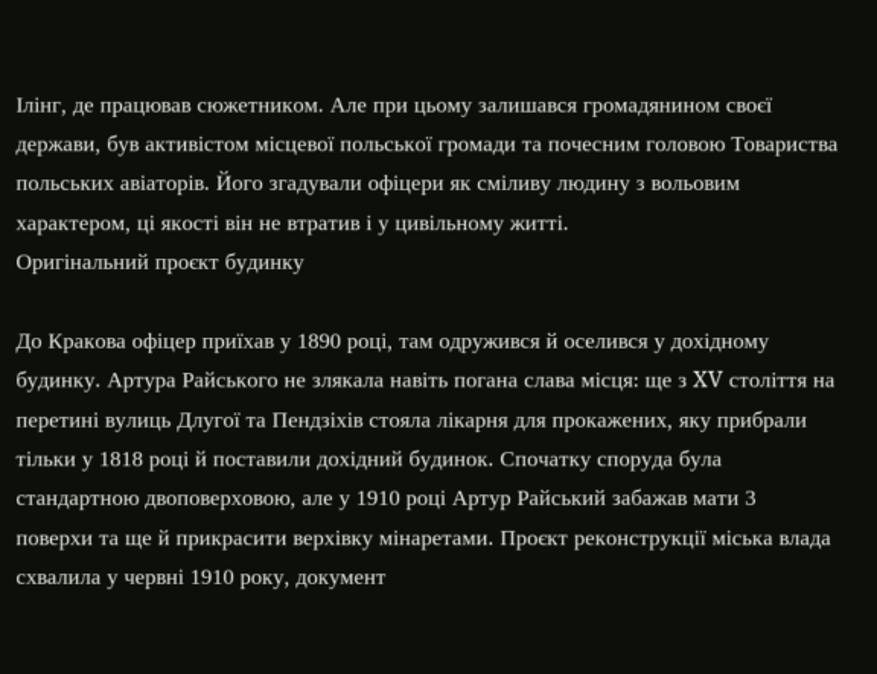Ілінг, де працював сюжетником. Але при цьому залишався громадянином своєї держави, був активістом місцевої польської громади та почесним головою Товариства польських авіаторів. Його згадували офіцери як сміливу людину з вольовим характером, ці якості він не втратив і у цивільному житті.
Оригінальний проєкт будинку

До Кракова офіцер приїхав у 1890 році, там одружився й оселився у дохідному будинку. Артура Райського не злякала навіть погана слава місця: ще з XV століття на перетині вулиць Длугої та Пендзіхів стояла лікарня для прокажених, яку прибрали тільки у 1818 році й поставили дохідний будинок. Спочатку споруда була стандартною двоповерховою, але у 1910 році Артур Райський забажав мати 3 поверхи та ще й прикрасити верхівку мінаретами. Проєкт реконструкції міська влада схвалила у червні 1910 року, документ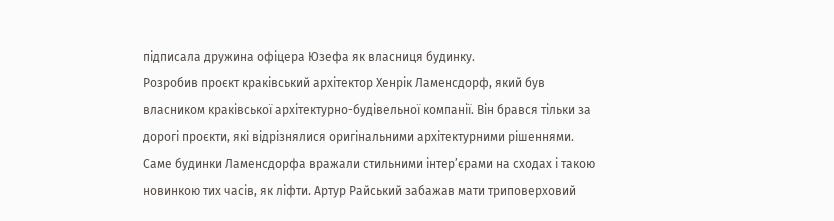підписала дружина офіцера Юзефа як власниця будинку.
Розробив проєкт краківський архітектор Хенрік Ламенсдорф, який був власником краківської архітектурно-будівельної компанії. Він брався тільки за дорогі проєкти, які відрізнялися оригінальними архітектурними рішеннями. Саме будинки Ламенсдорфа вражали стильними інтер’єрами на сходах і такою новинкою тих часів, як ліфти. Артур Райський забажав мати триповерховий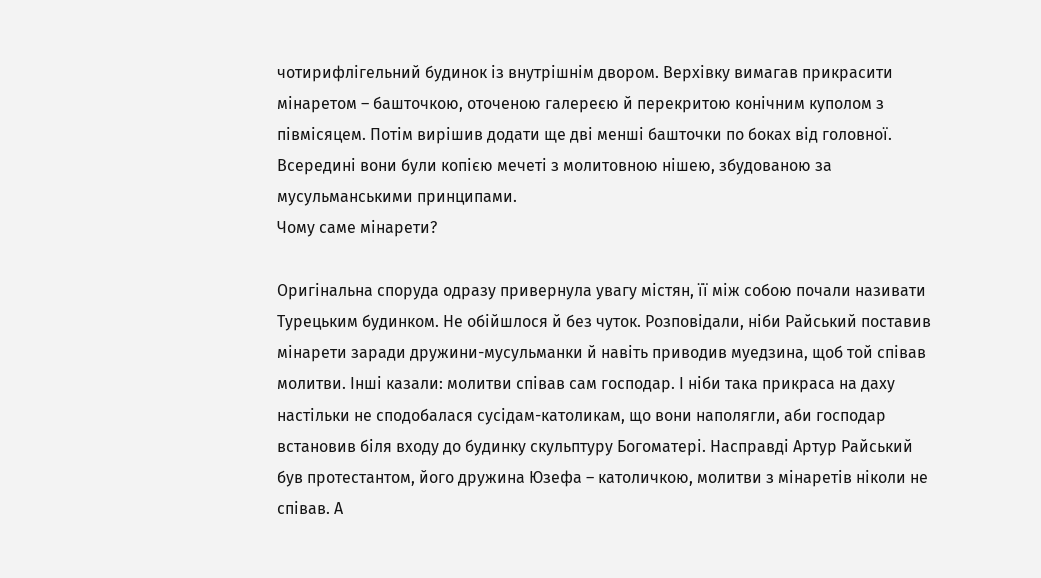чотирифлігельний будинок із внутрішнім двором. Верхівку вимагав прикрасити мінаретом – башточкою, оточеною галереєю й перекритою конічним куполом з півмісяцем. Потім вирішив додати ще дві менші башточки по боках від головної. Всередині вони були копією мечеті з молитовною нішею, збудованою за мусульманськими принципами.
Чому саме мінарети?

Оригінальна споруда одразу привернула увагу містян, її між собою почали називати Турецьким будинком. Не обійшлося й без чуток. Розповідали, ніби Райський поставив мінарети заради дружини-мусульманки й навіть приводив муедзина, щоб той співав молитви. Інші казали: молитви співав сам господар. І ніби така прикраса на даху настільки не сподобалася сусідам-католикам, що вони наполягли, аби господар встановив біля входу до будинку скульптуру Богоматері. Насправді Артур Райський був протестантом, його дружина Юзефа – католичкою, молитви з мінаретів ніколи не співав. А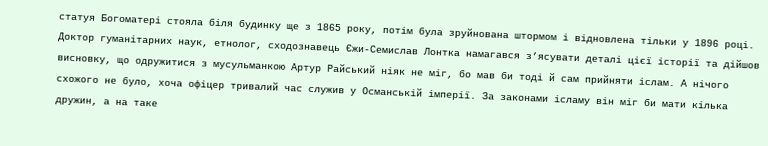статуя Богоматері стояла біля будинку ще з 1865 року, потім була зруйнована штормом і відновлена тільки у 1896 році.
Доктор гуманітарних наук, етнолог, сходознавець Єжи-Семислав Лонтка намагався з’ясувати деталі цієї історії та дійшов висновку, що одружитися з мусульманкою Артур Райський ніяк не міг, бо мав би тоді й сам прийняти іслам. А нічого схожого не було, хоча офіцер тривалий час служив у Османській імперії. За законами ісламу він міг би мати кілька дружин, а на таке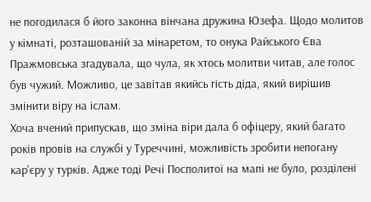не погодилася б його законна вінчана дружина Юзефа. Щодо молитов у кімнаті, розташованій за мінаретом, то онука Райського Єва Пражмовська згадувала, що чула, як хтось молитви читав, але голос був чужий. Можливо, це завітав якийсь гість діда, який вирішив змінити віру на іслам.
Хоча вчений припускав, що зміна віри дала б офіцеру, який багато років провів на службі у Туреччині, можливість зробити непогану кар’єру у турків. Адже тоді Речі Посполитої на мапі не було, розділені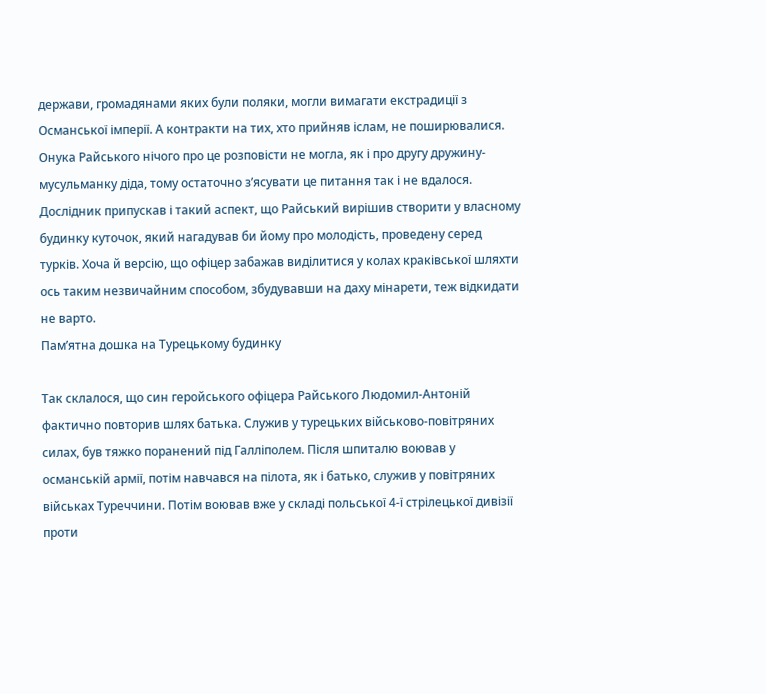держави, громадянами яких були поляки, могли вимагати екстрадиції з Османської імперії. А контракти на тих, хто прийняв іслам, не поширювалися. Онука Райського нічого про це розповісти не могла, як і про другу дружину-мусульманку діда, тому остаточно з’ясувати це питання так і не вдалося. Дослідник припускав і такий аспект, що Райський вирішив створити у власному будинку куточок, який нагадував би йому про молодість, проведену серед турків. Хоча й версію, що офіцер забажав виділитися у колах краківської шляхти ось таким незвичайним способом, збудувавши на даху мінарети, теж відкидати не варто.
Пам’ятна дошка на Турецькому будинку

Так склалося, що син геройського офіцера Райського Людомил-Антоній фактично повторив шлях батька. Служив у турецьких військово-повітряних силах, був тяжко поранений під Галліполем. Після шпиталю воював у османській армії, потім навчався на пілота, як і батько, служив у повітряних військах Туреччини. Потім воював вже у складі польської 4-ї стрілецької дивізії проти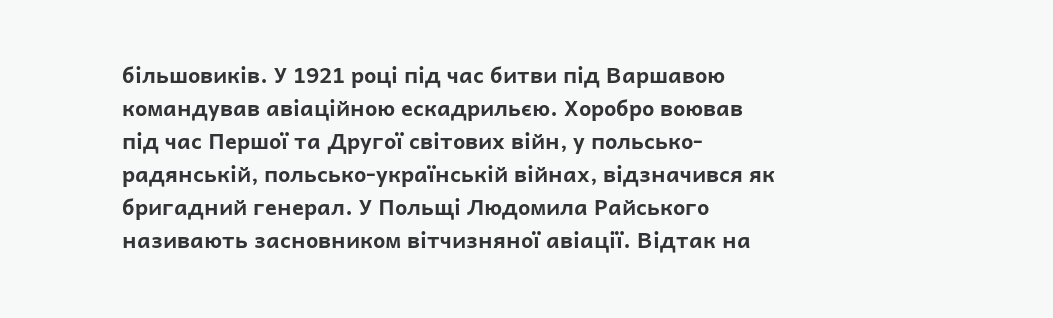більшовиків. У 1921 році під час битви під Варшавою командував авіаційною ескадрильєю. Хоробро воював під час Першої та Другої світових війн, у польсько-радянській, польсько-українській війнах, відзначився як бригадний генерал. У Польщі Людомила Райського називають засновником вітчизняної авіації. Відтак на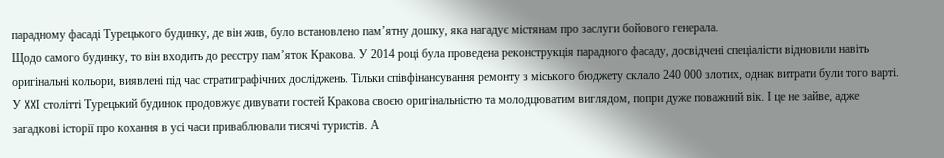парадному фасаді Турецького будинку, де він жив, було встановлено пам’ятну дошку, яка нагадує містянам про заслуги бойового генерала.
Щодо самого будинку, то він входить до реєстру пам’яток Кракова. У 2014 році була проведена реконструкція парадного фасаду, досвідчені спеціалісти відновили навіть оригінальні кольори, виявлені під час стратиграфічних досліджень. Тільки співфінансування ремонту з міського бюджету склало 240 000 злотих, однак витрати були того варті. У XXI столітті Турецький будинок продовжує дивувати гостей Кракова своєю оригінальністю та молодцюватим виглядом, попри дуже поважний вік. І це не зайве, адже загадкові історії про кохання в усі часи приваблювали тисячі туристів. А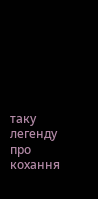таку легенду про кохання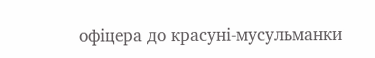офіцера до красуні-мусульманки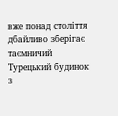вже понад століття дбайливо зберігає таємничий Турецький будинок з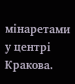мінаретами у центрі Кракова.